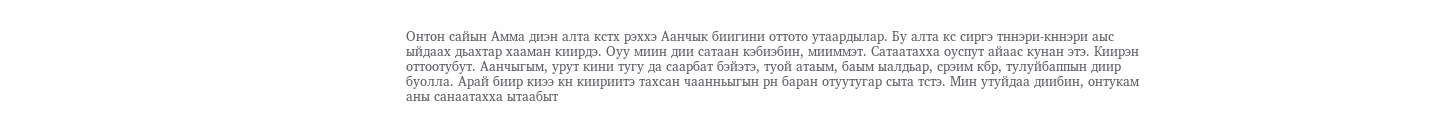Онтон сайын Амма диэн алта кстх рэххэ Аанчык биигини оттото утаардылар. Бу алта кс сиргэ тннэри-кннэри аыс ыйдаах дьахтар хааман киирдэ. Оуу миин дии сатаан кэбиэбин, мииммэт. Сатаатахха оуспут айаас кунан этэ. Киирэн оттоотубут. Аанчыгым, урут кини тугу да саарбат бэйэтэ, туой атаым, баым ыалдьар, срэим кбр, тулуйбаппын диир буолла. Арай биир киээ кн киириитэ тахсан чаанньыгын рн баран отуутугар сыта тстэ. Мин утуйдаа диибин, онтукам аны санаатахха ытаабыт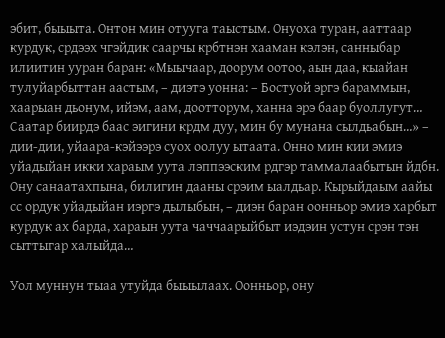эбит, быыыта. Онтон мин отууга таыстым. Онуоха туран, ааттаар курдук, срдээх чгэйдик саарчы крбтнэн хааман кэлэн, санныбар илиитин ууран баран: «Мыычаар, доорум оотоо, аын даа, кыайан тулуйарбыттан аастым, – диэтэ уонна: – Бостуой эргэ бараммын, хаарыан дьонум, ийэм, аам, доотторум, ханна эрэ баар буоллугут… Саатар биирдэ баас эигини крдм дуу, мин бу мунана сылдьабын…» – дии-дии, уйаара-кэйээрэ суох оолуу ытаата. Онно мин кии эмиэ уйадыйан икки хараым уута лэппээским рдгэр таммалаабытын йдбн. Ону санаатахпына, билигин дааны срэим ыалдьар. Кырыйдаым аайы сс ордук уйадыйан иэргэ дылыбын, – диэн баран оонньор эмиэ харбыт курдук ах барда, хараын уута чаччаарыйбыт иэдэин устун срэн тэн сыттыгар халыйда…

Уол муннун тыаа утуйда быыылаах. Оонньор, ону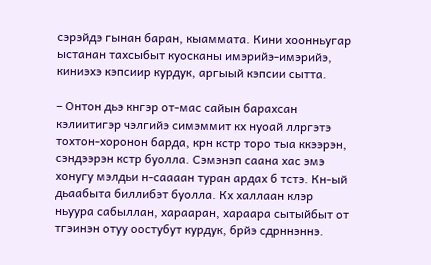сэрэйдэ гынан баран, кыаммата. Кини хоонньугар ыстанан тахсыбыт куосканы имэрийэ-имэрийэ, киниэхэ кэпсиир курдук, аргыый кэпсии сытта.

– Онтон дьэ кнгэр от-мас сайын барахсан кэлиитигэр чэлгийэ симэммит кх нуоай ллргэтэ тохтон-хоронон барда, крн кстр торо тыа ккээрэн, сэндээрэн кстр буолла. Сэмэнэп саана хас эмэ хонугу мэлдьи н-саааан туран ардах б тстэ. Кн-ый дьаабыта биллибэт буолла. Кх халлаан клэр ньуура сабыллан, харааран, хараара сытыйбыт от тгэинэн отуу оостубут курдук, брйэ сдрннэннэ.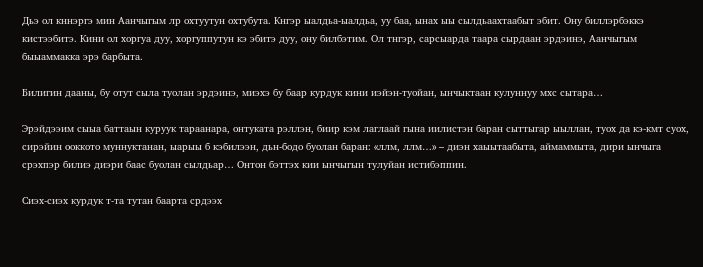Дьэ ол кннэргэ мин Аанчыгым лр охтуутун охтубута. Кнгэр ыалдьа-ыалдьа, уу баа, ынах ыы сылдьаахтаабыт эбит. Ону биллэрбэккэ кистээбитэ. Кини ол хоргуа дуу, хоргуппутун кэ эбитэ дуу, ону билбэтим. Ол тнгэр, сарсыарда таара сырдаан эрдэинэ, Аанчыгым быыаммакка эрэ барбыта.

Билигин дааны, бу отут сыла туолан эрдэинэ, миэхэ бу баар курдук кини иэйэн-туойан, ынчыктаан кулуннуу мхс сытара…

Эрэйдээим сыыа баттаын куруук тараанара, онтуката рэллэн, биир кэм лаглаай гына иилистэн баран сыттыгар ыыллан, туох да кэ-кмт суох, сирэйин ооккото муннуктанан, ыарыы б кэбилээн, дьн-бодо буолан баран: «ллм, ллм…» – диэн хаыытаабыта, аймаммыта, дири ынчыга срэхпэр билиэ диэри баас буолан сылдьар… Онтон бэттэх кии ынчыгын тулуйан истибэппин.

Сиэх-сиэх курдук т-та тутан баарта срдээх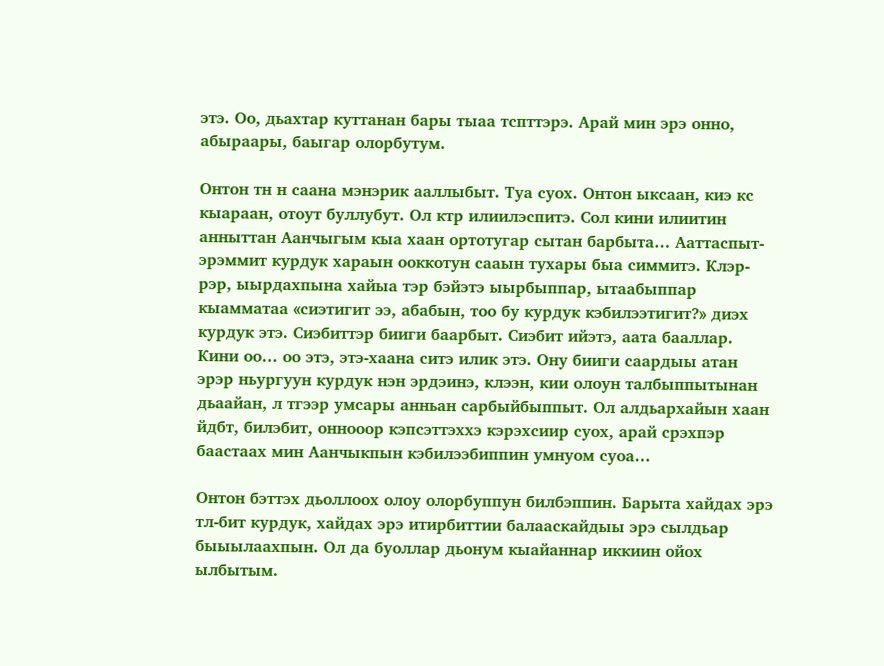этэ. Оо, дьахтар куттанан бары тыаа тспттэрэ. Арай мин эрэ онно, абыраары, баыгар олорбутум.

Онтон тн н саана мэнэрик ааллыбыт. Туа суох. Онтон ыксаан, киэ кс кыараан, отоут буллубут. Ол ктр илиилэспитэ. Сол кини илиитин анныттан Аанчыгым кыа хаан ортотугар сытан барбыта… Ааттаспыт-эрэммит курдук хараын ооккотун сааын тухары быа симмитэ. Клэр-рэр, ыырдахпына хайыа тэр бэйэтэ ыырбыппар, ытаабыппар кыамматаа «сиэтигит ээ, абабын, тоо бу курдук кэбилээтигит?» диэх курдук этэ. Сиэбиттэр бииги баарбыт. Сиэбит ийэтэ, аата бааллар. Кини оо… оо этэ, этэ-хаана ситэ илик этэ. Ону бииги саардыы атан эрэр ньургуун курдук нэн эрдэинэ, клээн, кии олоун талбыппытынан дьаайан, л тгээр умсары анньан сарбыйбыппыт. Ол алдьархайын хаан йдбт, билэбит, оннооор кэпсэттэххэ кэрэхсиир суох, арай срэхпэр баастаах мин Аанчыкпын кэбилээбиппин умнуом суоа…

Онтон бэттэх дьоллоох олоу олорбуппун билбэппин. Барыта хайдах эрэ тл-бит курдук, хайдах эрэ итирбиттии балааскайдыы эрэ сылдьар быыылаахпын. Ол да буоллар дьонум кыайаннар иккиин ойох ылбытым.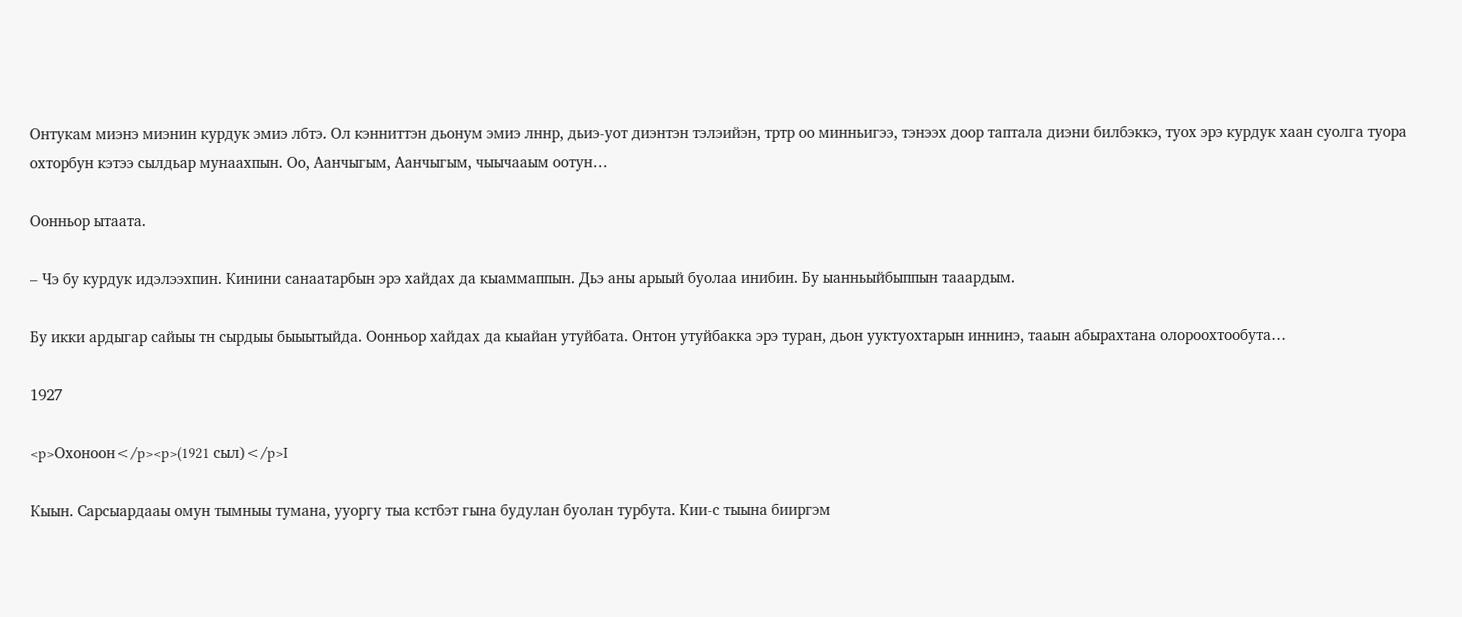Онтукам миэнэ миэнин курдук эмиэ лбтэ. Ол кэнниттэн дьонум эмиэ лннр, дьиэ-уот диэнтэн тэлэийэн, тртр оо минньигээ, тэнээх доор таптала диэни билбэккэ, туох эрэ курдук хаан суолга туора охторбун кэтээ сылдьар мунаахпын. Оо, Аанчыгым, Аанчыгым, чыычааым оотун…

Оонньор ытаата.

– Чэ бу курдук идэлээхпин. Кинини санаатарбын эрэ хайдах да кыаммаппын. Дьэ аны арыый буолаа инибин. Бу ыанньыйбыппын тааардым.

Бу икки ардыгар сайыы тн сырдыы быыытыйда. Оонньор хайдах да кыайан утуйбата. Онтон утуйбакка эрэ туран, дьон ууктуохтарын иннинэ, тааын абырахтана олороохтообута…

1927

<p>Охоноон</p><p>(1921 сыл)</p>I

Кыын. Сарсыардааы омун тымныы тумана, ууоргу тыа кстбэт гына будулан буолан турбута. Кии-с тыына бииргэм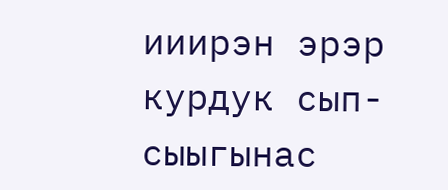ииирэн эрэр курдук сып-сыыгынас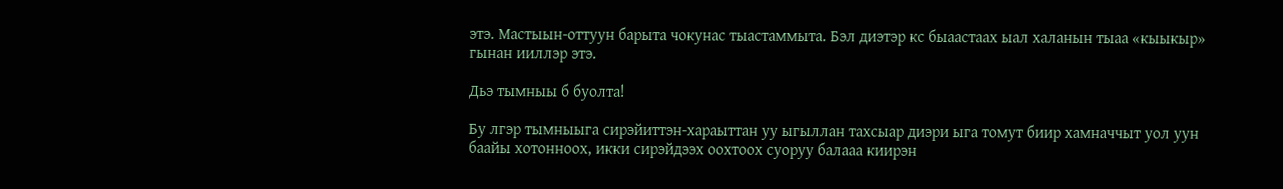этэ. Мастыын-оттуун барыта чокунас тыастаммыта. Бэл диэтэр кс быаастаах ыал халанын тыаа «кыыкыр» гынан ииллэр этэ.

Дьэ тымныы б буолта!

Бу лгэр тымныыга сирэйиттэн-хараыттан уу ыгыллан тахсыар диэри ыга томут биир хамначчыт уол уун баайы хотонноох, икки сирэйдээх оохтоох суоруу балааа киирэн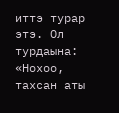иттэ турар этэ. Ол турдаына: «Нохоо, тахсан аты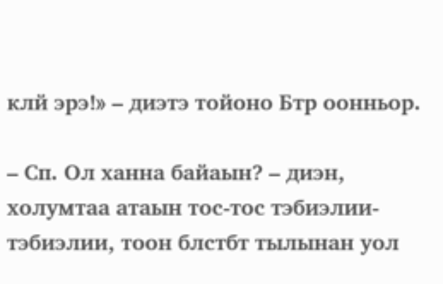клй эрэ!» – диэтэ тойоно Бтр оонньор.

– Сп. Ол ханна байаын? – диэн, холумтаа атаын тос-тос тэбиэлии-тэбиэлии, тоон блстбт тылынан уол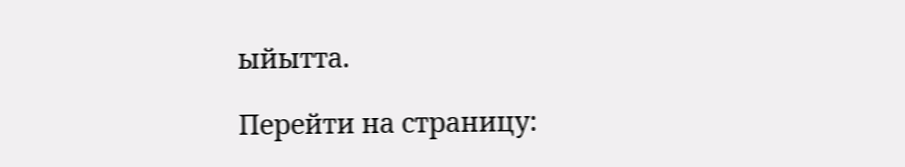ыйытта.

Перейти на страницу: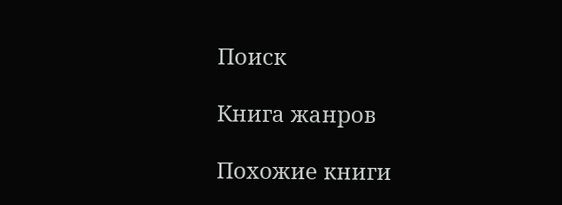Поиск

Книга жанров

Похожие книги